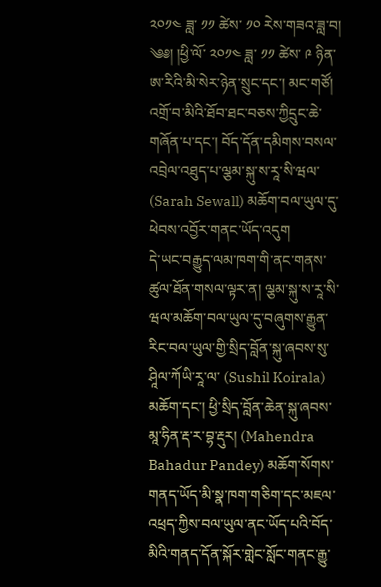༢༠༡༤ ཟླ་ ༡༡ ཚེས་ ༡༠ རེས་གཟའ་ཟླ་བ།
༄༅། །ཕྱི་ལོ་ ༢༠༡༤ ཟླ་ ༡༡ ཚེས་ ༩ ཉིན་ཨ་རིའི་མི་སེར་ཉེན་སྲུང་དང་། མང་གཙོ། འགྲོ་བ་མིའི་ཐོབ་ཐང་བཅས་ཀྱིདྲུང་ཆེ་གཞོན་པ་དང་། བོད་དོན་དམིགས་བསལ་འབྲེལ་འཐུད་པ་ལྕམ་སྐུ་ས་རཱ་སི་ཝལ་ (Sarah Sewall) མཆོག་བལ་ཡུལ་དུ་ཕེབས་འབྱོར་གནང་ཡོད་འདུག
དེ་ཡང་བརྒྱུད་ལམ་ཁག་གི་ནང་གནས་ཚུལ་ཐོན་གསལ་ལྟར་ན། ལྕམ་སྐུ་ས་རཱ་སི་ཝལ་མཆོག་བལ་ཡུལ་དུ་བཞུགས་རྒྱུན་རིང་བལ་ཡུལ་གྱི་སྲིད་བློན་སྐུ་ཞབས་སུ་ཤཱིལ་ཀོཡི་རཱ་ལ་ (Sushil Koirala) མཆོག་དང་། ཕྱི་སྲིད་བློན་ཆེན་སྐུ་ཞབས་མཱ་ཧིན་རྡ་ར་བྷ་རྡུར། (Mahendra Bahadur Pandey) མཆོག་སོགས་གནད་ཡོད་མི་སྣ་ཁག་གཅིག་དང་མཇལ་འཕྲད་ཀྱིས་བལ་ཡུལ་ནང་ཡོད་པའི་བོད་མིའི་གནད་དོན་སྐོར་གླེང་སློང་གནང་རྒྱུ་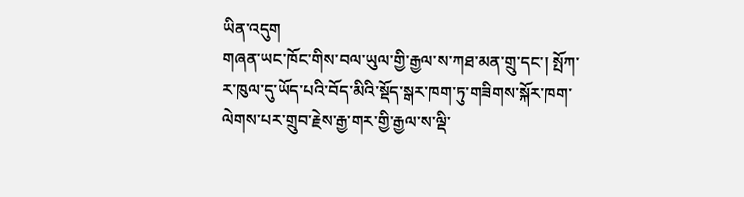ཡིན་འདུག
གཞན་ཡང་ཁོང་གིས་བལ་ཡུལ་གྱི་རྒྱལ་ས་ཀཐ་མན་གྲུ་དང་། སྤོཀ་ར་ཁུལ་དུ་ཡོད་པའི་བོད་མིའི་སྡོད་སྒར་ཁག་ཏུ་གཟིགས་སྐོར་ཁག་ལེགས་པར་གྲུབ་རྗེས་རྒྱ་གར་གྱི་རྒྱལ་ས་ལྡི་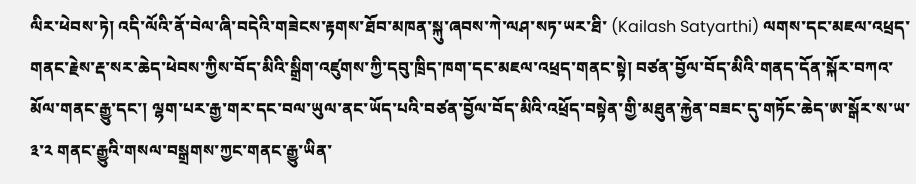ལིར་ཕེབས་ཏེ། འདི་ལོའི་ནོ་བེལ་ཞི་བདེའི་གཟེངས་རྟགས་ཐོབ་མཁན་སྐུ་ཞབས་ཀེ་ལཤ་སཏ་ཡར་ཐི་ (Kailash Satyarthi) ལགས་དང་མཇལ་འཕྲད་གནང་རྗེས་རྡ་སར་ཆེད་ཕེབས་ཀྱིས་བོད་མིའི་སྒྲིག་འཛུགས་ཀྱི་དབུ་ཁྲིད་ཁག་དང་མཇལ་འཕྲད་གནང་སྟེ། བཙན་བྱོལ་བོད་མིའི་གནད་དོན་སྐོར་བཀའ་མོལ་གནང་རྒྱུ་དང་། ལྷག་པར་རྒྱ་གར་དང་བལ་ཡུལ་ནང་ཡོད་པའི་བཙན་བྱོལ་བོད་མིའི་འཕྲོད་བསྟེན་གྱི་མཐུན་རྐྱེན་བཟང་དུ་གཏོང་ཆེད་ཨ་སྒོར་ས་ཡ་ ༣་༢ གནང་རྒྱུའི་གསལ་བསྒྲགས་ཀྱང་གནང་རྒྱུ་ཡིན་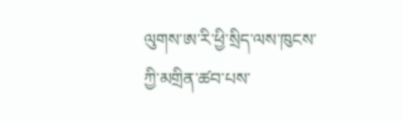ལུགས་ཨ་རི་ཕྱི་སྲིད་ལས་ཁུངས་ཀྱི་མགྲིན་ཚབ་པས་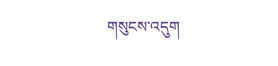གསུངས་འདུག